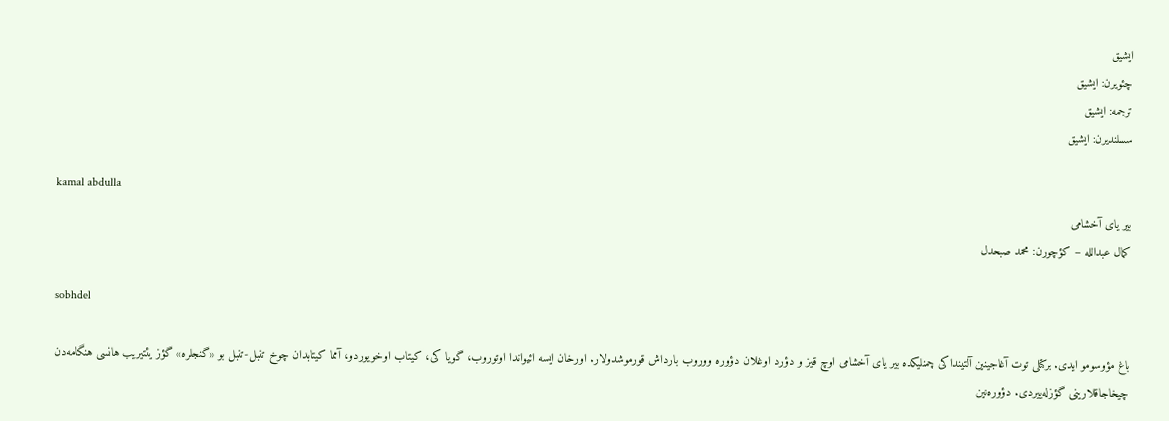ایشیق
چئویرن: ایشیق
ترجمه: ایشیق
سسلندیرن: ایشیق

kamal abdulla
بیر یای آخشامی
کمال عبدالله – کؤچورن: محمد صبحدل

sobhdel

باغ مؤوسومو ایدی. برکتلی توت آغاجینین آلتینداکی چمنلیکده بیر یای آخشامی اوچ قیز و دؤرد اوغلان دؤوره ووروب بارداش قورموشدولار. اورخان ایسه ائیواندا اوتوروب، گویا کی، کیتاب اوخویوردو، آمما کیتابدان چوخ تنبل-تنبل بو «گنجلره» گؤز یئتیریب هانسی هنگامه‌دن چیخاجاقلارینی گؤزله‌ییردی. دؤوره‌نین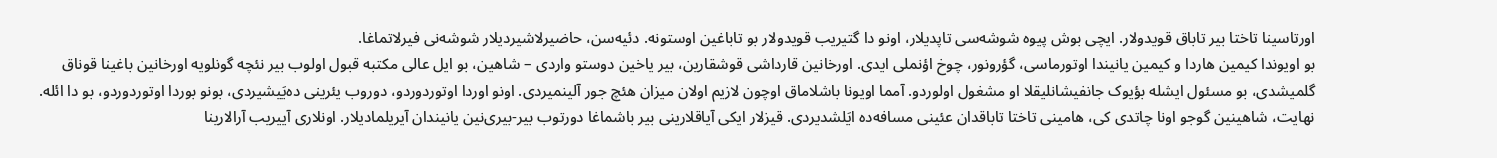اورتاسینا تاختا بیر تاباق قویدولار. ایچی بوش پیوه شوشه‌سی تاپدیلار، اونو دا گتیریب قویدولار بو تاباغین اوستونه. دئیه‌سن، حاضیرلاشیردیلار شوشه‌نی فیرلاتماغا.
بو اویوندا کیمین هاردا و کیمین یانیندا اوتورماسی، گؤرونور، چوخ اؤنملی ایدی. اورخانین قارداشی قوشقارین، بیر یاخین دوستو واردی – شاهین، بو ایل عالی مکتبه قبول اولوب بیر نئچه گونلویه اورخانین باغینا قوناق گلمیشدی، بو مسئول ایشله بؤیوک جانفیشانلیقلا او مشغول اولوردو. آمما اویونا باشلاماق اوچون لازیم اولان میزان هئچ جور آلینمیردی. اونو اوردا اوتوردوردو، دوروب یئرینی ده‌یَیشیردی، بونو بوردا اوتوردوردو، بو دا ائله.
نهایت، شاهینین گوجو اونا چاتدی کی، هامینی تاختا تاباقدان عئینی مسافه‌ده ا‌یَلشدیردی. قیزلار ایکی آیاقلارینی بیر باشماغا دورتوب بیر-بیری‌نین یانیندان آیریلمادیلار. اونلاری آییریب آرالارینا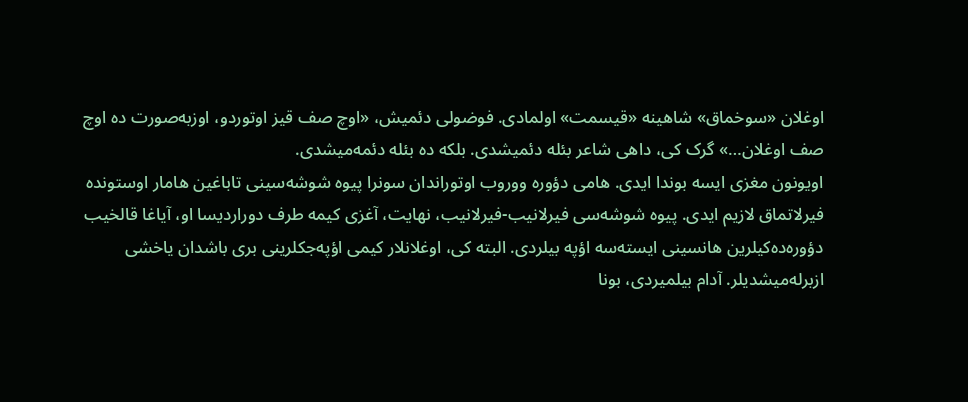اوغلان «سوخماق» شاهینه «قیسمت» اولمادی. فوضولی دئمیش، «اوچ صف قیز اوتوردو، اوزبه‌صورت ده اوچ صف اوغلان…» گرک کی، داهی شاعر بئله دئمیشدی. بلکه ده بئله دئمه‌میشدی.
اویونون مغزی ایسه بوندا ایدی. هامی دؤوره ووروب اوتوراندان سونرا پیوه شوشه‌سینی تاباغین هامار اوستونده فیرلاتماق لازیم ایدی. پیوه شوشه‌سی فیرلانیب-فیرلانیب، نهایت، آغزی کیمه طرف دوراردیسا او، آیاغا قالخیب دؤوره‌ده‌کیلرین هانسینی ایسته‌سه اؤپه بیلردی. البته‌ کی، اوغلانلار کیمی اؤپه‌جکلرینی بری باشدان یاخشی ازبرله‌میشدیلر. آدام بیلمیردی، بونا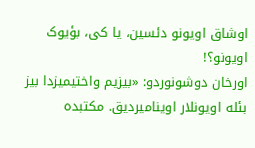اوشاق اویونو دئسین، یا کی، بؤیوک اویونو؟!
اورخان دوشونوردو: «بیزیم واختیمیزدا بیز بئله اویونلار اوینامیردیق. مکتبده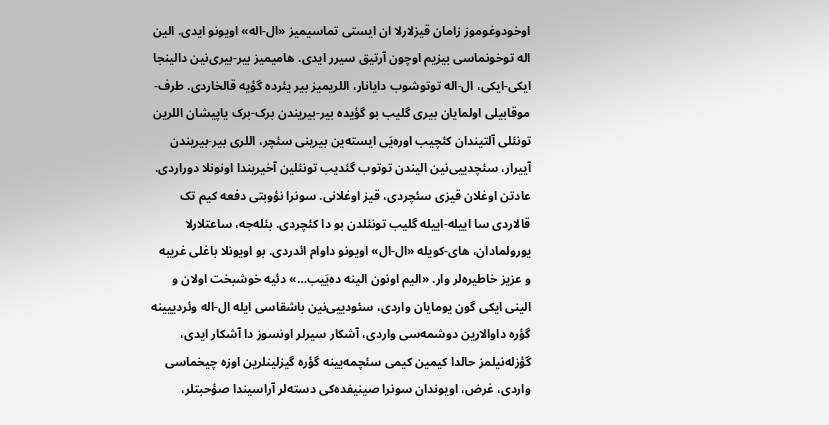اوخودوغوموز زامان قیزلارلا ان ایستی تماسیمیز «ال-اله» اویونو ایدی. الین اله توخونماسی بیزیم اوچون آرتیق سیرر ایدی. هامیمیز بیر-بیری‌نین دالینجا ایکی-ایکی، ال-اله توتوشوب دایانار، اللریمیز بیر یئرده گؤیه قالخاردی. طرف-موقابیلی اولمایان بیری گلیب بو گؤیده بیر-بیریندن برک-برک یاپیشان اللرین تونئلی آلتیندان کئچیب اوره‌یَی ایسته‌ین بیرینی سئچر، اللری بیر-بیریندن آییرار، سئچدییی‌نین الیندن توتوب گئدیب تونئلین آخیریندا اونونلا دوراردی. عادتن اوغلان قیزی سئچردی، قیز اوغلانی. سونرا نؤوبتی دفعه‌ کیم تک قالاردی ‌سا اییله-اییله گلیب تونئلدن بو دا کئچردی. بئله‌جه، ساعتلارلا یورولمادان، های-کویله «ال-ال» اویونو داوام ائدردی. بو اویونلا باغلی غریبه و عزیز خاطیره‌لر وار. «الیم اونون الینه ده‌یَیب…» دئیه خوشبخت اولان و الینی ایکی گون یومایان واردی، سئودییی‌نین باشقاسی ایله ال-اله وئردییینه گؤره داوالارین دوشمه‌سی واردی، آشکار سیرلر اونسوز دا آشکار ایدی، گؤزله‌نیلمز حالدا کیمین کیمی سئچمه‌یینه گؤره گیزلینلرین اوزه چیخماسی واردی، غرض، اویوندان سونرا صینیفده‌کی دسته‌لر آراسیندا صؤحبتلر،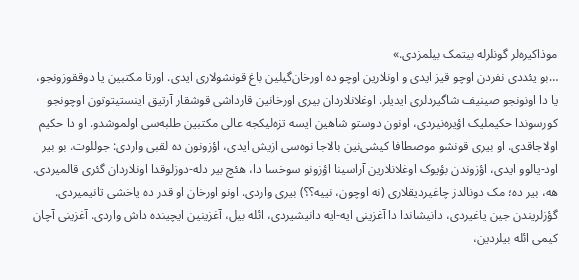موذاکیره‌لر گونلرله بیتمک بیلمزدی.»
…بو یئددی نفردن اوچو قیز ایدی و اونلارین اوچو ده اورخان‌گیلین باغ قونشولاری ایدی. اورتا مکتبین یا دوققوزونجو، یا دا اونونجو صینیف شاگیردلری ایدیلر. اوغلانلاردان بیری اورخانین قارداشی قوشقار آرتیق اینستیتوتون اوچونجو کورسوندا حکیملیک اؤیره‌نیردی، اونون دوستو شاهین ایسه تزه‌لیکجه عالی مکتبین طلبه‌‌سی اولموشدو. او دا حکیم اولاجاقدی. او بیری قونشو موصطافا کیشی‌نین بالاجا نوه‌سی ازیش ایدی، اؤزونون ده لقبی واردی: جوللوت. بو بیر اود-یالوو ایدی، اؤزوندن بؤیوک اوغلانلارین آراسینا اؤزونو سوخسا دا، هئچ بیر دله-دوزلوقدا اونلاردان گئری قالمیردی. هه، بیر ده؛ مک دونالدز چاغیردیقلاری (نه اوچون، نییه؟؟) بیری واردی. اونو اورخان او قدر ده یاخشی تانیمیردی. گؤزلریندن جین یاغیردی، دانیشاندا دا آغزینی ا‌یه-ا‌یه دانیشیردی، ائله بیل، آغزینین ایچینده داش واردی. آغزینی آچان کیمی ائله بیلردین،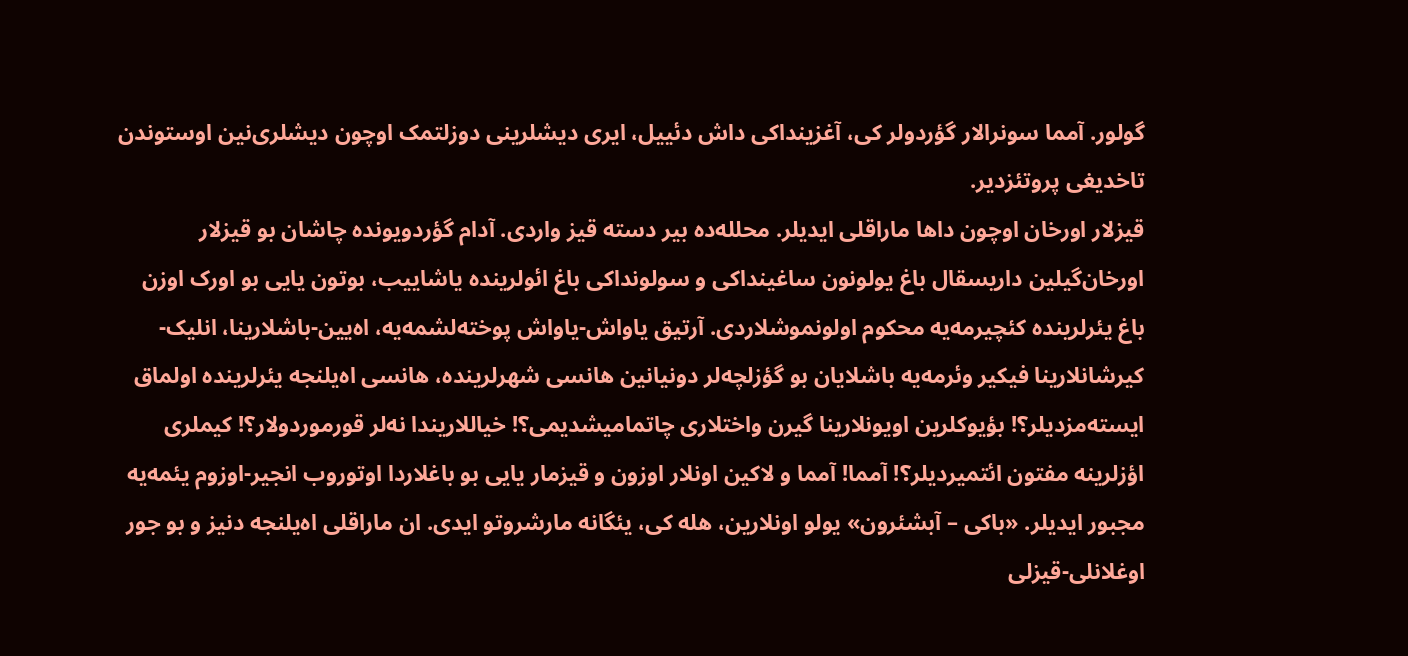گولور. آمما سونرالار گؤردولر کی، آغزینداکی داش دئییل، ایری دیشلرینی دوزلتمک اوچون دیشلری‌نین اوستوندن تاخدیغی پروتئزدیر.
قیزلار اورخان اوچون داها ماراقلی ایدیلر. محلله‌ده بیر دسته قیز واردی. آدام گؤردویونده چاشان بو قیزلار اورخان‌گیلین داریسقال باغ یولونون ساغینداکی و سولونداکی باغ ائولرینده یاشاییب، بوتون یایی بو اورک اوزن باغ یئرلرینده کئچیرمه‌یه محکوم اولونموشلاردی. آرتیق یاواش-یاواش پوخته‌لشمه‌یه، اه‌یین-باشلارینا، انلیک-کیرشانلارینا فیکیر وئرمه‌یه باشلایان بو گؤزلچه‌لر دونیانین هانسی شهرلرینده، هانسی اه‌یلنجه یئرلرینده اولماق ایسته‌مزدیلر؟! بؤیوکلرین اویونلارینا گیرن واختلاری چاتمامیشدیمی؟! خیاللاریندا نه‌لر قورموردولار؟! کیملری اؤزلرینه مفتون ائتمیردیلر؟! آمما! آمما و لاکین اونلار اوزون و قیزمار یایی بو باغلاردا اوتوروب انجیر-اوزوم یئمه‌یه مجبور ایدیلر. «باکی – آبشئرون» یولو اونلارین، هله کی، یئگانه مارشروتو ایدی. ان ماراقلی اه‌یلنجه دنیز و بو جور اوغلانلی-قیزلی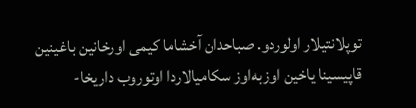توپلانتیلار اولوردو. صباحدان آخشاما کیمی اورخانین باغینین قاپیسینا یاخین اوزبه‌اوز سکامیالاردا اوتوروب داریخا-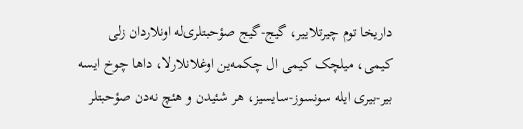داریخا توم چیرتلاییر، گیج-گیج صؤحبتلری‌له اونلاردان زلی کیمی، میلچک کیمی ال چکمه‌ین اوغلانلارلا، داها چوخ ایسه بیر-بیری ایله سونسوز-سایسیز، هر شئیدن و هئچ نه‌دن صؤحبتلر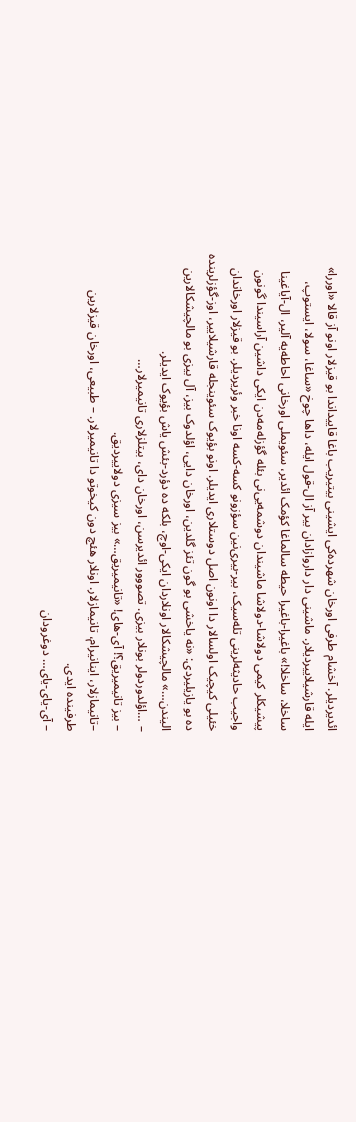ائدیردیلر. آخشام طرفی اورخان شهرده‌کی ایشینی بیتیریب باغا قاییداندا بو قیزلار اونو آز قالا «اوررا» ایله قارشیلاییردیلار. ماشینی دار داروازادان بیر آز ال-قول ایله، داها چوخ «ساغا، سولا، ایستوپ، ساخلا، ساخلا!» باغیرا-باغیرا حیطه سالماغا کؤمک ائدیر، سئویملی اورخانی احاطه‌‌یه آلیر، ال-آیاغینا پیشیکلر کیمی دولاشا-دولاشا ماشیندان دوشمه‌یی‌نی بئله گؤزله‌مه‌دن ایکی داشین آراسیندا گونون واجیب حادیثه‌‌لرینی تله‌سیک، بیر-بیری‌نین سؤزونو کسه-کسه اونا خبر وئریردیلر. بو قیزلار اورخاندان خئیلی کیچیک اولسالار دا اونون اصل دوستلاری ایدیلر. اونو بؤیوک سئوینجله قارشیلاییر، اوز-گؤزلرینده ده بو یازیلیردی: «نه یاخشی بو گون تئز گلدین، اورخان دایی، اؤلدوک بیز، آل بیزی بو مالچیشکالارین الیندن…» مالچیشکالار اونلاردان ایکی-اوچ، بلکه ده دؤرد-بئش یاش بؤیوک ایدیلر.
– …اؤلدوردولر بونلار بیزی. تصووور ائدیرسن، اورخان دای، بیتلزلاری تانیمیرلار…
– بیز تانیمیریق؟! آی-های! «تانیمیریق…» بیز سیزی دولاییردیق.
–تانیمازلار، اینانیرام، تانیمازلار. اونلار هئچ دون کیخوتو دا تانیمیرلار. – طبیعی، اورخان قیزلارین طرفینده ایدی.
– آی-یای-یای… دوغرودان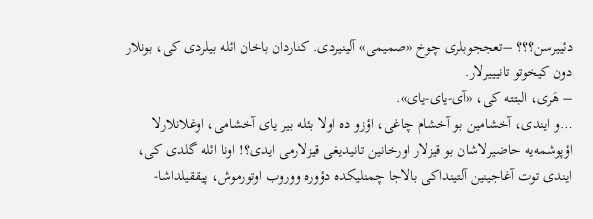دئییرسن؟؟؟ –تعججوبلری چوخ «صمیمی» آلینیردی. کناردان باخان ائله بیلردی کی، بونلار دون کیخوتو تانیییرلار.
– هَری، البتته‌ کی، «آی-یای-یای».
…و ایندی، آخشامین بو آخشام چاغی، اؤزو ده اولا بئله بیر یای آخشامی، اوغلانلارلا اؤپوشمه‌یه حاضیرلاشان بو قیزلار اورخانین تانیدیغی قیزلارمی ایدی؟! اونا ائله گلدی کی، ایندی توت آغاجینین آلتینداکی بالاجا چمنلیکده دؤوره ووروب اوتورموش، پیققیلداشا-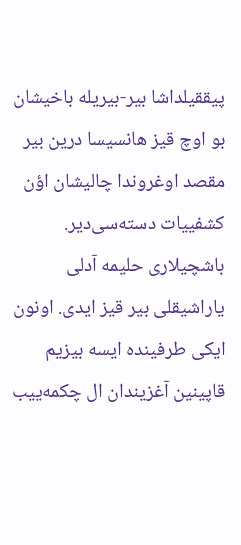پیققیلداشا بیر-بیریله باخیشان بو اوچ قیز هانسیسا درین بیر مقصد اوغروندا چالیشان اؤن کشفییات دسته‌سی‌دیر.
باشچیلاری حلیمه آدلی یاراشیقلی بیر قیز ایدی. اونون ایکی طرفینده ایسه بیزیم قاپینین آغزیندان ال چکمه‌ییب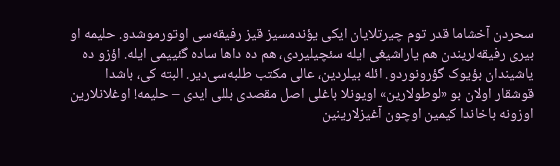سحردن آخشاما قدر توم چیرتلایان ایکی یؤندمسیز قیز رفیقه‌سی اوتورموشدو. حلیمه او بیری رفیقه‌لریندن هم یاراشیغی ایله سئچیلیردی، هم ده داها ساده گئییمی ایله. اؤزو ده یاشیندان بؤیوک گؤرونوردو. ائله بیلردین، عالی مکتب طلبه‌‌سی‌دیر. البته‌ کی، باشدا قوشقار اولان بو «لوطولارین» اویونلا باغلی اصل مقصدی بللی ایدی – حلیمه! اوغلانلارین اوزونه باخاندا کیمین اوچون آغیزلارینین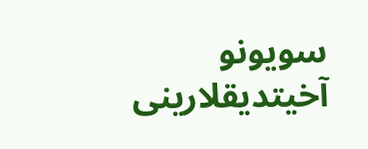سویونو آخیتدیقلارینی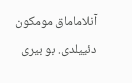آنلاماماق مومکون دئییلدی. بو بیری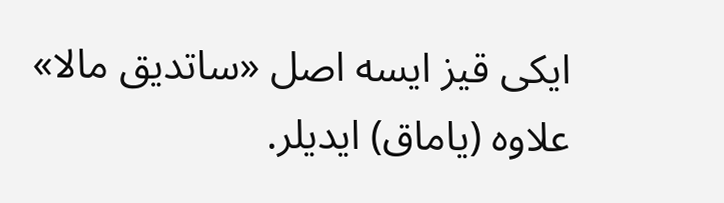ایکی قیز ایسه اصل «ساتدیق مالا» علاوه‌ (یاماق) ایدیلر.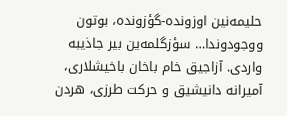حلیمه‌نین اوزونده-گؤزونده، بوتون ووجودوندا… سؤزگلمه‌ین بیر جاذیبه واردی. آزاجیق خام باخان باخیشلاری، آمیرانه دانیشیق و حرکت طرزی، هردن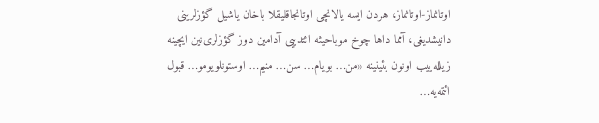اوتانماز-اوتانماز، هردن ایسه یالانچی اوتانجاقلیقلا باخان یاشیل گؤزلرینی دانیشدیغی، آمما داها چوخ موباحیثه ائتدییی آدامین دوز گؤزلری‌نین ایچینه زیلله‌ییب اونون بئینینه «من… بویام… سن… منیم… اوستونلویومو… قبول ائتمه‌یه…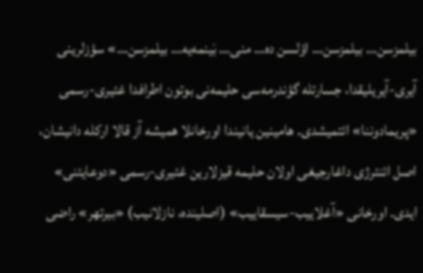بیلمزسن… بیلمزسن… اؤلسن ده… منی… بَینمه‌یه… بیلمزسن…» سؤزلرینی آیری-آیریلیقدا، جسارتله گؤندرمه‌سی حلیمه‌نی بوتون اطرافدا غئیری-رسمی «پریمادوننا» ائتمیشدی. هامینین یانیندا اورخانلا همیشه آز قالا ارکله دانیشان، اصل ائنئرژی داغارجیغی اولان حلیمه قیزلارین غئیری-رسمی «دوعایئنی» ایدی. اورخانی «آغلاییب-سیسقاییب» (اصلینده، نازلانیب) «بیرتهر» راضی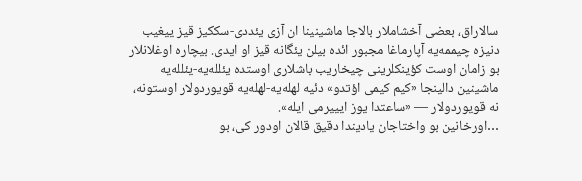سالاراق، بعضی آخشاملار بالاجا ماشینینا ان آزی یئددی-سککیز قیز ییغیب دنیزه چیممه‌یه آپارماغا مجبور ائده بیلن یئگانه قیز او ایدی. بیچاره اوغلانلار بو زامان اوست کؤینکلرینی چیخاریب باشلاری اوستده یئلله‌یه-یئلله‌یه ماشینین دالینجا «کیم کیمی اؤتدو» دئیه لهله‌یه-لهله‌یه قویوردولار اوستونه، نه قویوردولار — «ساعتدا یوز ایییرمی ایله».
…اورخانین بو واختاجان یادیندا دقیق قالان اودور کی، بو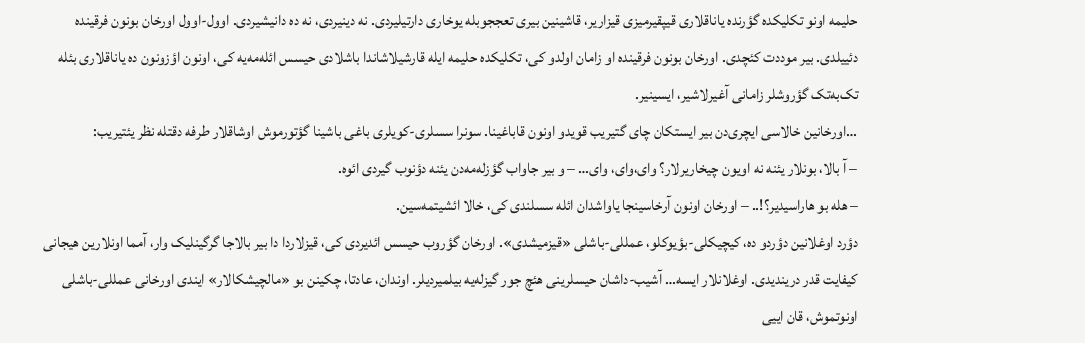حلیمه اونو تکلیکده گؤرنده یاناقلاری قیپقیرمیزی قیزاریر، قاشینین بیری تعججوبله یوخاری دارتیلیردی. نه دینیردی، نه ده دانیشیردی. اوول-اوول اورخان بونون فرقینده دئییلدی. بیر موددت کئچدی. اورخان بونون فرقینده او زامان اولدو کی، تکلیکده حلیمه ایله قارشیلاشاندا باشلادی حیسس ائله‌مه‌یه کی، اونون اؤزونون ده یاناقلاری بئله تک‌به‌تک گؤروشلر زامانی آغیرلاشیر، ایسینیر.
…اورخانین خالاسی ایچری‌دن بیر ایستکان چای گتیریب قویدو اونون قاباغینا. سونرا سسلری-کویلری باغی باشینا گؤتورموش اوشاقلار طرفه دقتله نظر یئتیریب:
– آ بالا، بونلار یئنه نه اویون چیخاریرلار؟ وای،وای، وای… – و بیر جاواب گؤزله‌مه‌دن یئنه دؤنوب گیردی ائوه.
– هله بو هاراسیدیر؟!.. – اورخان اونون آرخاسینجا یاواشدان ائله سسلندی کی، خالا ائشیتمه‌سین.
دؤرد اوغلانین دؤردو ده، کیچیکلی-بؤیوکلو، عمللی-باشلی «قیزمیشدی». اورخان گؤروب حیسس ائدیردی کی، قیزلاردا دا بیر بالاجا گرگینلیک وار، آمما اونلارین هیجانی کیفایت قدر دریندیدی. اوغلانلار ایسه… آشیب-داشان حیسلرینی هئچ جور گیزله‌یه بیلمیردیلر. اوندان، عادتا، چکینن بو «مالچیشکالار» ایندی اورخانی عمللی-باشلی اونوتموش، قان اییی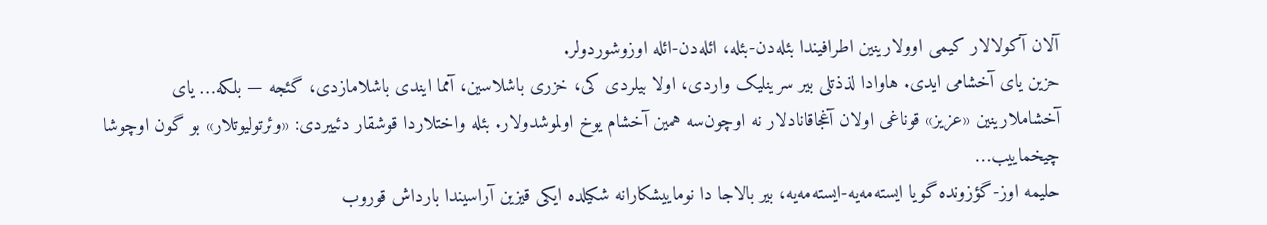آلان آکولالار کیمی اوولارینین اطرافیندا بئله‌دن-بئله، ائله‌دن-ائله اوزوشوردولر.
حزین یای آخشامی ایدی. هاوادا لذذتلی بیر سرینلیک واردی، اولا بیلردی کی، خزری باشلاسین، آمما ایندی باشلامازدی، گئجه — بلکه… یای آخشاملارینین «عزیز» قوناغی اولان آغجاقانادلار نه اوچون‌سه همین آخشام یوخ اولموشدولار. بئله واختلاردا قوشقار دئییردی: «وئرتولیوتلار» بو گون اوچوشا چیخماییب…
حلیمه اوز-گؤزونده گویا ایسته‌مه‌یه-ایسته‌مه‌یه، بیر بالاجا دا نوماییشکارانه شکیلده ایکی قیزین آراسیندا بارداش قوروب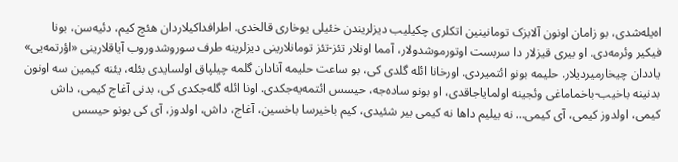اه‌یله‌شدی، بو زامان اونون آلابزک تومانینین اتکلری چکیلیب دیزلریندن خئیلی یوخاری قالخدی. اطرافداکیلاردان هئچ کیم، دئیه‌سن، بونا فیکیر وئرمه‌دی. او بیری قیزلار دا سربست اوتورموشدولار، آمما اونلار تئز-تئز تومانلارینی دیزلرینه طرف سوروشدوروب آیاقلارینی «اؤرتمه‌یی» یاددان چیخارمیردیلار. حلیمه بونو ائتمیردی. اورخانا ائله گلدی کی، بو ساعت حلیمه آنادان گلمه چیلپاق اولسایدی بئله، یئنه کیمین سه اونون بدنینه باخیب-باخماماغی وئجینه اولمایاجاقدی، او بونو ساده‌جه، حیسس ائتمه‌یه‌جکدی. اونا ائله گله‌جکدی کی، بدنی آغاج کیمی، داش کیمی، اولدوز کیمی، آی کیمی… نه بیلیم داها نه کیمی بیر شئیدی، کیم باخیرسا باخسین، آغاج، داش، اولدوز، آی کی بونو حیسس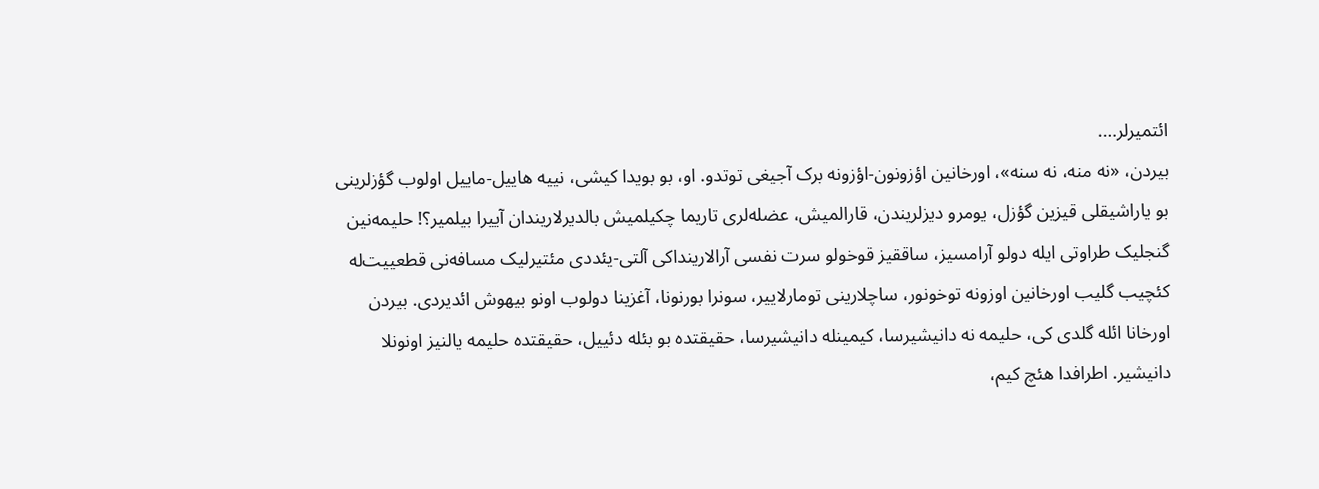ائتمیرلر….
بیردن، «نه منه، نه سنه»، اورخانین اؤزونون-اؤزونه برک آجیغی توتدو. او، بو بویدا کیشی، نییه هاییل-ماییل اولوب گؤزلرینی بو یاراشیقلی قیزین گؤزل، یومرو دیزلریندن، قارالمیش، عضله‌‌لری تاریما چکیلمیش بالدیرلاریندان آییرا بیلمیر؟! حلیمه‌نین گنجلیک طراوتی ایله دولو آرامسیز، ساققیز قوخولو سرت نفسی آرالارینداکی آلتی-یئددی مئتیرلیک مسافه‌نی قطعییت‌له کئچیب گلیب اورخانین اوزونه توخونور، ساچلارینی تومارلاییر، سونرا بورنونا، آغزینا دولوب اونو بیهوش ائدیردی. بیردن اورخانا ائله گلدی کی، حلیمه نه دانیشیرسا، کیمینله دانیشیرسا، حقیقتده بو بئله دئییل، حقیقتده حلیمه یالنیز اونونلا دانیشیر. اطرافدا هئچ کیم،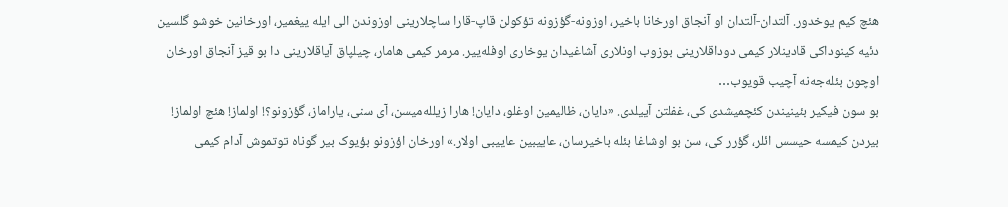هئچ کیم یوخدور. آلتدان-آلتدان او آنجاق اورخانا باخیر، اوزونه-گؤزونه تؤکولن قاپ-قارا ساچلارینی اوزوندن الی ایله ییغمیر، اورخانین خوشو گلسین دئیه کینوداکی قادینلار کیمی دوداقلارینی بوزوب اونلاری آشاغیدان یوخاری اوفله‌ییر. مرمر کیمی هامار، چیلپاق آیاقلارینی دا بو قیز آنجاق اورخان اوچون بئله‌جه‌نه آچیب قویوب…
بو سون فیکیر بئینیندن کئچمیشدی کی، غفلتن آییلدی. «دایان، ظالیمین اوغلو، دایان! هارا زیلله‌میسن، آی سنی، یاراماز، گؤزونو؟! اولماز! هئچ اولماز! بیردن کیمسه حیسس ائلر، گؤرر کی، سن بو اوشاغا بئله باخیرسان، عاییبین عاییبی اولار.» اورخان اؤزونو بؤیوک بیر گوناه توتموش آدام کیمی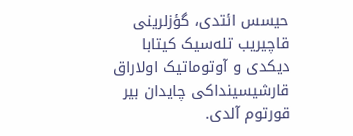حیسس ائتدی، گؤزلرینی قاچیریب تله‌سیک کیتابا دیکدی و آوتوماتیک اولاراق قارشیسینداکی چایدان بیر قورتوم آلدی.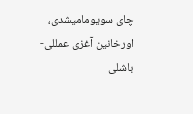چای سویومامیشدی، اورخانین آغزی عمللی-باشلی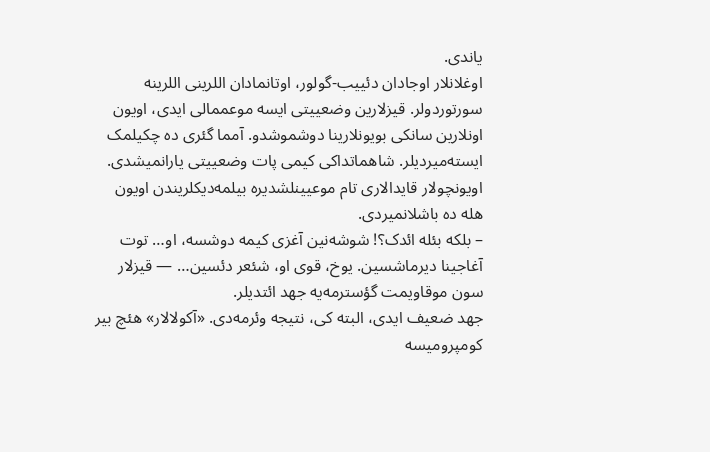یاندی.
اوغلانلار اوجادان دئییب-گولور، اوتانمادان اللرینی اللرینه سورتوردولر. قیزلارین وضعییتی ایسه موعممالی ایدی، اویون اونلارین سانکی بویونلارینا دوشموشدو. آمما گئری ده چکیلمک ایسته‌میردیلر. شاهماتداکی کیمی پات وضعییتی یارانمیشدی. اویونچولار قایدالاری تام موعیینلشدیره بیلمه‌دیکلریندن اویون هله ده باشلانمیردی.
– بلکه بئله ائدک؟! شوشه‌نین آغزی کیمه دوشسه، او… توت آغاجینا دیرماشسین. یوخ، قوی او، شئعر دئسین… — قیزلار سون موقاویمت گؤسترمه‌یه جهد ائتدیلر.
جهد ضعیف ایدی، البته‌ کی، نتیجه وئرمه‌دی. «آکولالار» هئچ بیر کومپرومیسه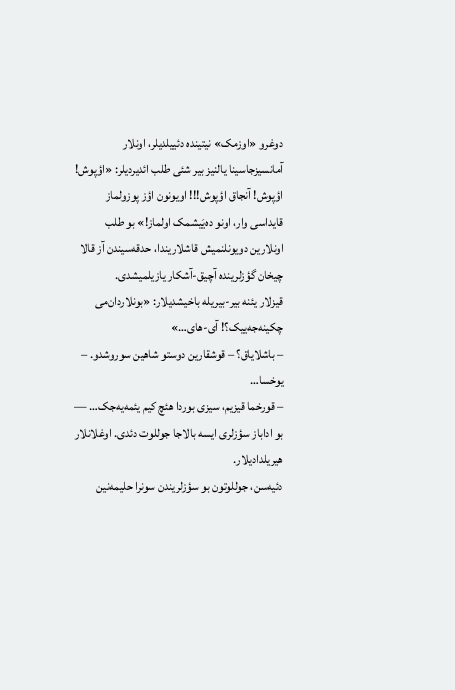دوغرو «اوزمک» نیتینده دئییلدیلر، اونلار آمانسیزجاسینا یالنیز بیر شئی طلب ائدیردیلر: «اؤپوش! اؤپوش! آنجاق اؤپوش!!! اویونون اؤز پوزولماز قایداسی وار، اونو ده‌یَیشمک اولماز!» بو طلب اونلارین دویونلنمیش قاشلاریندا، حدقه‌سیندن آز قالا چیخان گؤزلرینده آچیق-آشکار یازیلمیشدی.
قیزلار یئنه بیر-بیریله باخیشدیلار: «بونلاردان‌می چکینه‌جه‌ییک؟! آی-های…»
– باشلایاق؟ – قوشقارین دوستو شاهین سوروشدو. – یوخسا…
– قورخما قیزیم، سیزی بوردا هئچ کیم یئمه‌یه‌جک… — بو اداباز سؤزلری ایسه بالاجا جوللوت دئدی. اوغلانلار هیریلدادیلار.
دئیه‌سن، جوللوتون بو سؤزلریندن سونرا حلیمه‌نین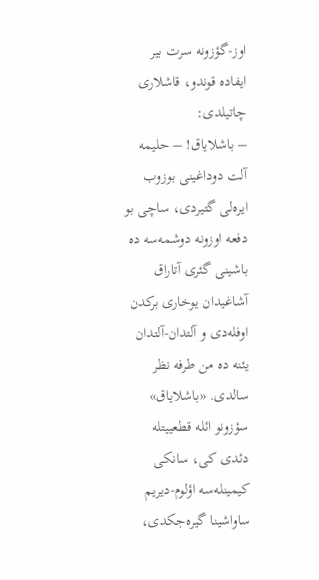اوز-گؤزونه سرت بیر ایفاده قوندو، قاشلاری چاتیلدی:
– باشلایاق! – حلیمه آلت دوداغینی بوزوب ایره‌لی گتیردی، ساچی بو دفعه‌ اوزونه دوشمه‌سه ده باشینی گئری آتاراق آشاغیدان یوخاری برکدن اوفله‌دی و آلتدان-آلتدان یئنه ده من طرفه نظر سالدی. «باشلایاق» سؤزونو ائله قطعییتله دئدی کی، سانکی کیمینله‌سه اؤلوم-دیریم ساواشینا گیره‌جکدی،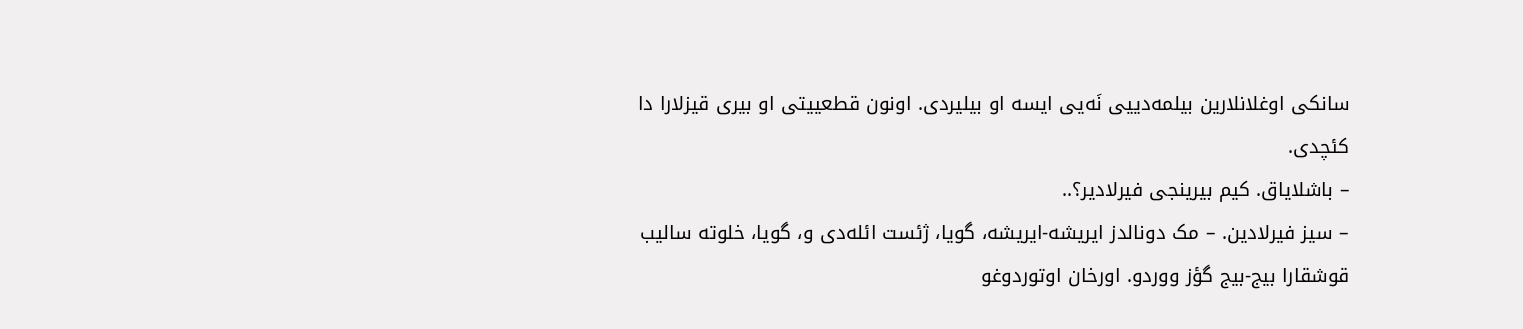سانکی اوغلانلارین بیلمه‌دییی نَه‌یی ایسه او بیلیردی. اونون قطعییتی او بیری قیزلارا دا کئچدی.
– باشلایاق. کیم بیرینجی فیرلادیر؟..
– سیز فیرلادین. – مک دونالدز ایریشه-ایریشه، گویا، ژئست ائله‌دی و، گویا، خلوته سالیب قوشقارا بیج-بیج گؤز ووردو. اورخان اوتوردوغو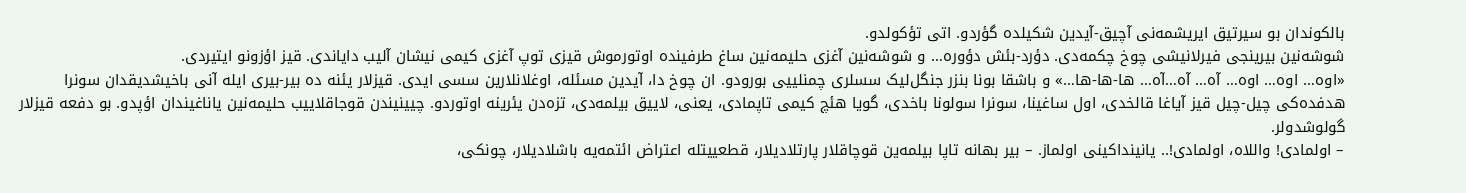بالکوندان بو سیرتیق ایریشمه‌نی آچیق-آیدین شکیلده گؤردو. اتی تؤکولدو.
شوشه‌نین بیرینجی فیرلانیشی چوخ چکمه‌دی. دؤرد-بئش دؤوره… و شوشه‌نین آغزی حلیمه‌نین ساغ طرفینده اوتورموش قیزی توپ آغزی کیمی نیشان آلیب دایاندی. قیز اؤزونو ایتیردی.
«اوه… اوه… اوه… آه… آه…آه… ها-ها-ها…» و باشقا بونا بنزر جنگل‌لیک سسلری چمنلییی بورودو. ان چوخ دا، آیدین مسئله‌‌، اوغلانلارین سسی ایدی. قیزلار یئنه ده بیر-بیری ایله آنی باخیشدیقدان سونرا هدفده‌کی چیل-چیل قیز آیاغا قالخدی، اول ساغینا، سونرا سولونا باخدی، گویا هئچ کیمی تاپمادی، یعنی، لاییق بیلمه‌دی، تزه‌دن یئرینه اوتوردو. چیینیندن قوجاقلاییب حلیمه‌نین یاناغیندان اؤپدو. بو دفعه‌ قیزلار گولوشدولر.
– اولمادی! واللاه، اولمادی!.. یانینداکینی اولماز. – بیر بهانه تاپا بیلمه‌ین قوچاقلار پارتلادیلار، قطعییتله اعتراض ائتمه‌یه باشلادیلار، چونکی،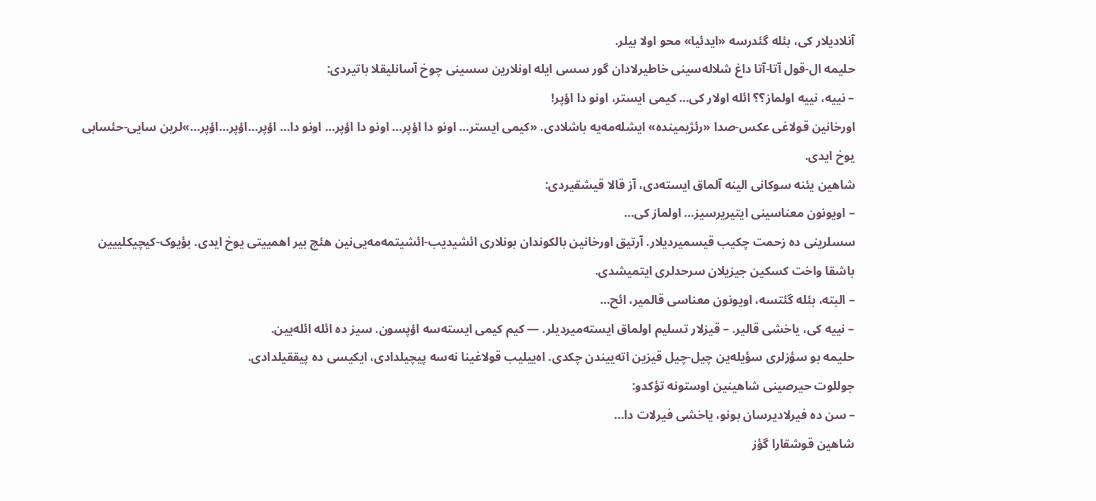آنلادیلار کی، بئله گئدرسه «ایدئیا» محو اولا بیلر.
حلیمه ال-قول آتا-آتا داغ شلاله‌سینی خاطیرلادان گور سسی ایله اونلارین سسینی چوخ آسانلیقلا باتیردی:
– نییه، نییه اولماز؟؟ ائله اولار کی… کیمی ایستر، اونو دا اؤپر!
اورخانین قولاغی عکس-صدا «رئژیمینده» ایشله‌مه‌یه باشلادی. «کیمی ایستر… اونو دا اؤپر… اونو دا اؤپر… اونو دا… اؤپر…اؤپر…اؤپر…»لرین سایی-حئسابی یوخ ایدی.
شاهین یئنه سوکانی الینه آلماق ایسته‌دی، آز قالا قیشقیردی:
– اویونون معناسینی ایتیریرسیز… اولماز کی…
سسلرینی ده زحمت چکیب قیسمیردیلار. آرتیق اورخانین بالکوندان بونلاری ائشیدیب-ائشیتمه‌مه‌یی‌نین هئچ بیر اهمییتی یوخ ایدی. بؤیوک-کیچیکلییین باشقا واخت کسکین جیزیلان سرحدلری ایتمیشدی.
– البته‌‌، بئله گئتسه، اویونون معناسی قالمیر، ائح…
– نییه کی، یاخشی قالیر. – قیزلار تسلیم اولماق ایسته‌میردیلر. — کیم کیمی ایسته‌سه اؤپسون. سیز ده ائله ائله‌یین.
حلیمه بو سؤزلری سؤیله‌ین چیل-چیل قیزین اته‌ییندن چکدی. اه‌ییلیب قولاغینا نه‌سه پیچیلدادی، ایکیسی ده پیققیلدادی.
جوللوت حیرصینی شاهینین اوستونه تؤکدو:
– سن ده فیرلادیرسان بونو، یاخشی فیرلات دا…
شاهین قوشقارا گؤز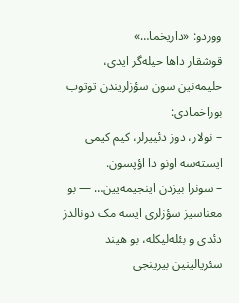ووردو: «داریخما…»
قوشقار داها حیله‌‌گر ایدی، حلیمه‌نین سون سؤزلریندن توتوب بوراخمادی:
– نولار، دوز دئییرلر، کیم کیمی ایسته‌سه اونو دا اؤپسون.
– سونرا بیزدن اینجیمه‌یین… — بو معناسیز سؤزلری ایسه مک دونالدز دئدی و بئله‌لیکله، بو هیند سئریالینین بیرینجی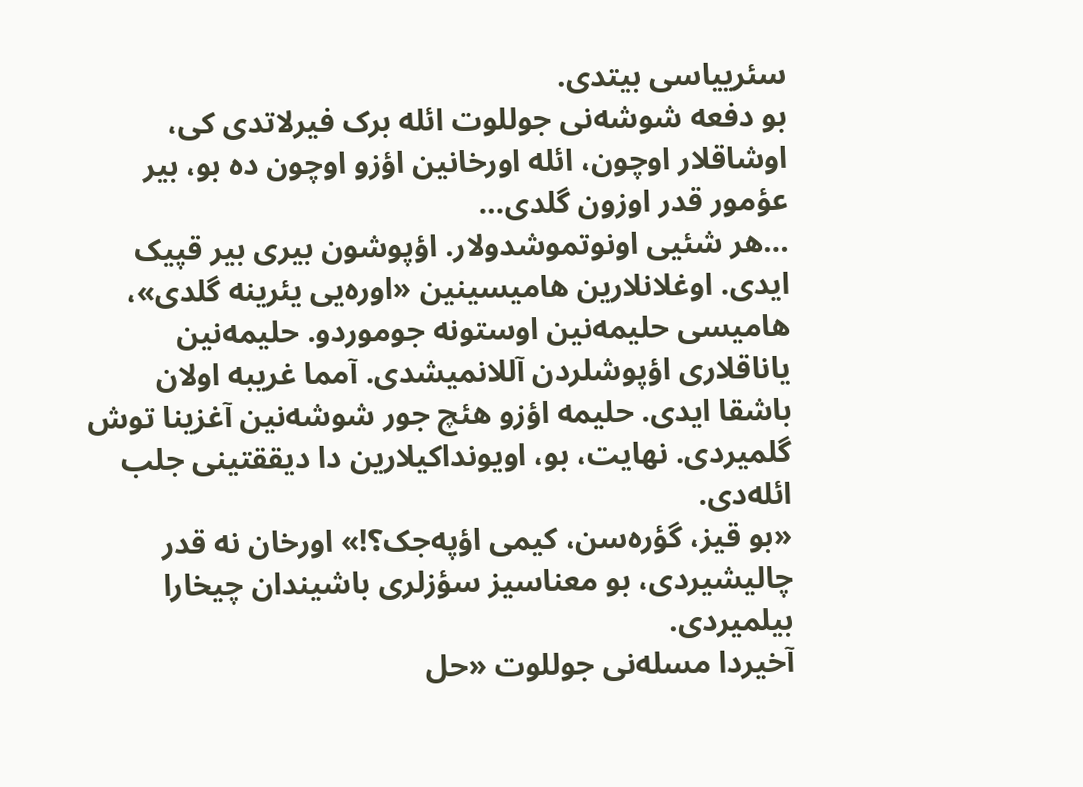سئرییاسی بیتدی.
بو دفعه‌ شوشه‌نی جوللوت ائله برک فیرلاتدی کی، اوشاقلار اوچون، ائله اورخانین اؤزو اوچون ده بو، بیر عؤمور قدر اوزون گلدی…
…هر شئیی اونوتموشدولار. اؤپوشون بیری بیر قپیک ایدی. اوغلانلارین هامیسینین «اوره‌یی یئرینه گلدی»، هامیسی حلیمه‌نین اوستونه جوموردو. حلیمه‌نین یاناقلاری اؤپوشلردن آللانمیشدی. آمما غریبه اولان باشقا ایدی. حلیمه اؤزو هئچ جور شوشه‌نین آغزینا توش گلمیردی. نهایت، بو، اویونداکیلارین دا دیققتینی جلب ائله‌دی.
«بو قیز، گؤره‌سن، کیمی اؤپه‌جک؟!» اورخان نه قدر چالیشیردی، بو معناسیز سؤزلری باشیندان چیخارا بیلمیردی.
آخیردا مسله‌نی جوللوت «حل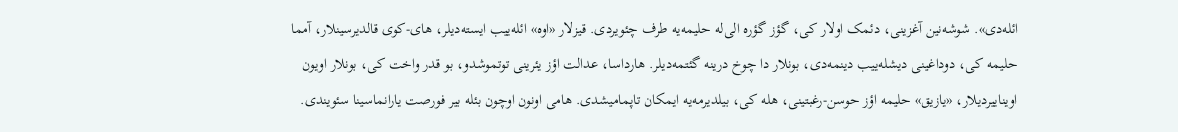ائله‌دی». شوشه‌نین آغزینی، دئمک اولار کی، گؤز گؤره الی‌له حلیمه‌یه طرف چئویردی. قیزلار «اوه» ائله‌ییب ایسته‌دیلر، های-کوی قالدیرسینلار، آمما حلیمه کی، دوداغینی دیشله‌ییب دینمه‌دی، بونلار دا چوخ درینه گئتمه‌دیلر. هارداسا، عدالت اؤز یئرینی توتموشدو، بو قدر واخت کی، بونلار اویون اویناییردیلار، «یازیق» حلیمه اؤز حوسن-رغبتینی، هله کی، بیلدیرمه‌یه ایمکان تاپمامیشدی. هامی اونون اوچون بئله بیر فورصت یارانماسینا سئویندی.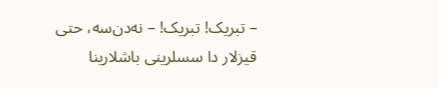– تبریک! تبریک! – نه‌دن‌سه، حتی قیزلار دا سسلرینی باشلارینا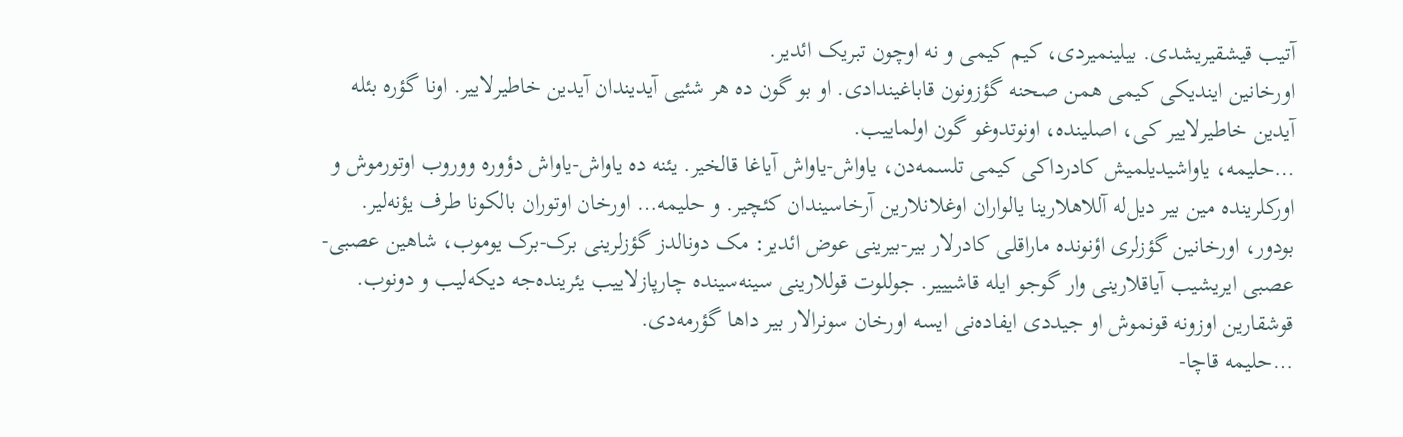آتیب قیشقیریشدی. بیلینمیردی، کیم کیمی و نه اوچون تبریک ائدیر.
اورخانین ایندیکی کیمی همن صحنه‌ گؤزونون قاباغیندادی. او بو گون ده هر شئیی آیدیندان آیدین خاطیرلاییر. اونا گؤره بئله آیدین خاطیرلاییر کی، اصلینده، اونوتدوغو گون اولماییب.
…حلیمه، یاواشیدیلمیش کادرداکی کیمی تلسمه‌دن، یاواش-یاواش آیاغا قالخیر. یئنه ده یاواش-یاواش دؤوره ووروب اوتورموش و اورکلرینده مین بیر دیل‌له آللاهلارینا یالواران اوغلانلارین آرخاسیندان کئچیر. و حلیمه… اورخان اوتوران بالکونا طرف یؤنه‌لیر.
بودور، اورخانین گؤزلری اؤنونده ماراقلی کادرلار بیر-بیرینی عوض ائدیر: مک دونالدز گؤزلرینی برک-برک یوموب، شاهین عصبی-عصبی ایریشیب آیاقلارینی وار گوجو ایله قاشیییر. جوللوت قوللارینی سینه‌سینده چارپازلاییب یئرینده‌جه دیکه‌لیب و دونوب. قوشقارین اوزونه قونموش او جیددی ایفاده‌نی ایسه اورخان سونرالار بیر داها گؤرمه‌دی.
…حلیمه قاچا-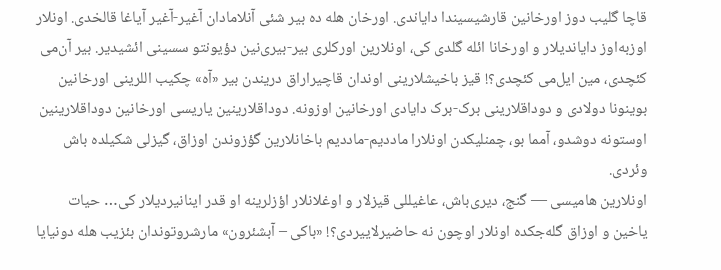قاچا گلیب دوز اورخانین قارشیسیندا دایاندی. اورخان هله ده بیر شئی آنلامادان آغیر-آغیر آیاغا قالخدی. اونلار اوزبه‌اوز دایاندیلار و اورخانا ائله گلدی کی، اونلارین اورکلری بیر-بیری‌نین دؤیونتو سسینی ائشیدیر. بیر آن‌می کئچدی، مین ایل‌می کئچدی؟! قیز باخیشلارینی اوندان قاچیراراق دریندن بیر «آه» چکیب اللرینی اورخانین بوینونا دولادی و دوداقلارینی برک-برک دایادی اورخانین اوزونه. دوداقلارینین یاریسی اورخانین دوداقلارینین اوستونه دوشدو، آمما بو، چمنلیکدن اونلارا ماددیم-ماددیم باخانلارین گؤزوندن اوزاق، گیزلی شکیلده باش وئردی.
اونلارین هامیسی — گنج، دیری‌باش، عاغیللی قیزلار و اوغلانلار اؤزلرینه او قدر اینانیردیلار کی… حیات یاخین و اوزاق گله‌جکده اونلار اوچون نه حاضیرلاییردی؟! «باکی – آبشئرون» مارشروتوندان بئزیب هله دونیایا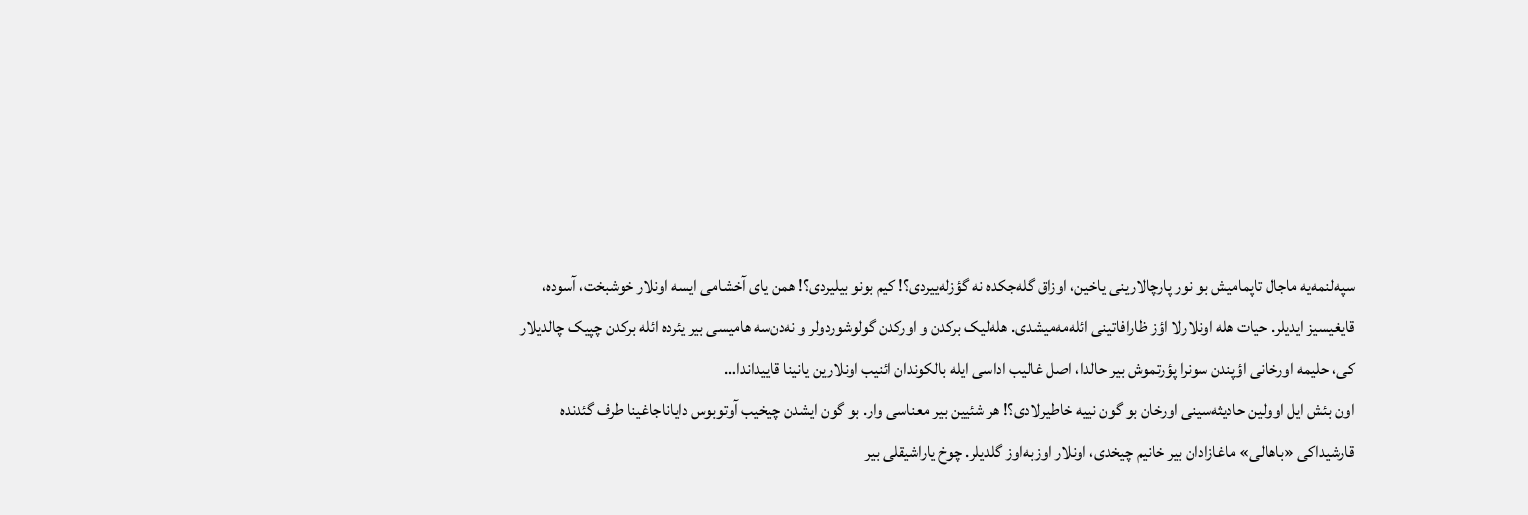سپه‌لنمه‌یه ماجال تاپمامیش بو نور پارچالارینی یاخین، اوزاق گله‌جکده نه گؤزله‌ییردی؟! کیم بونو بیلیردی؟! همن یای آخشامی ایسه اونلار خوشبخت، آسوده، قایغیسیز ایدیلر. حیات هله اونلارلا اؤز ظارافاتینی ائله‌مه‌میشدی. هله‌لیک برکدن و اورکدن گولوشوردولر و نه‌دن‌سه هامیسی بیر یئرده ائله برکدن چپیک چالدیلار کی، حلیمه اورخانی اؤپندن سونرا پؤرتموش بیر حالدا، اصل غالیب اداسی ایله بالکوندان ائنیب اونلارین یانینا قاییداندا…
اون بئش ایل اوولین حادیثه‌‌سینی اورخان بو گون نییه خاطیرلادی؟! هر شئیین بیر معناسی وار. بو گون ایشدن چیخیب آوتوبوس دایاناجاغینا طرف گئدنده قارشیداکی «باهالی» ماغازادان بیر خانیم چیخدی، اونلار اوزبه‌اوز گلدیلر. چوخ یاراشیقلی بیر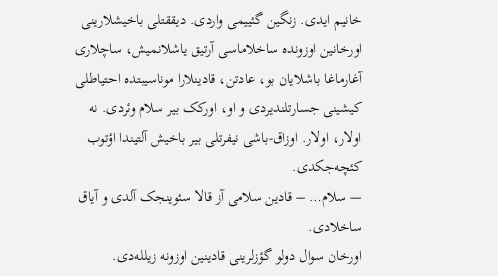خانیم ایدی. زنگین گئییمی واردی. دیققتلی باخیشلارینی اورخانین اوزونده ساخلاماسی آرتیق یاشلانمیش، ساچلاری آغارماغا باشلایان بو، عادتن، قادینلارا موناسیبتده احتیاطلی کیشینی جسارتلندیردی و او، اورکک بیر سلام وئردی. نه اولار، اولار. اوزاق-باشی نیفرتلی بیر باخیش آلتیندا اؤتوب کئچه‌جکدی.
— سلام… – قادین سلامی آز قالا سئوینجک آلدی و آیاق ساخلادی.
اورخان سوال دولو گؤزلرینی قادینین اوزونه زیلله‌دی.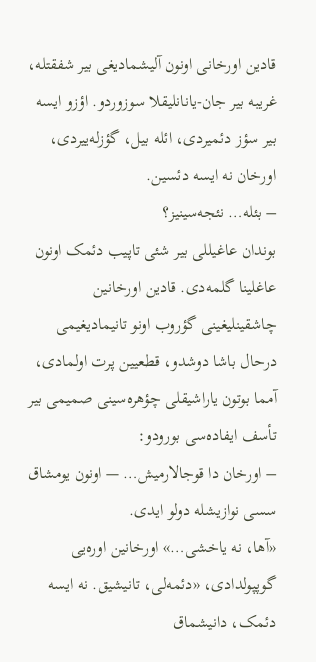قادین اورخانی اونون آلیشمادیغی بیر شفقتله، غریبه بیر جان-یانانلیقلا سوزوردو. اؤزو ایسه بیر سؤز دئمیردی، ائله بیل، گؤزله‌ییردی، اورخان نه ایسه دئسین.
– بئله… نئجه‌سینیز؟
بوندان عاغیللی بیر شئی تاپیب دئمک اونون عاغلینا گلمه‌دی. قادین اورخانین چاشقینلیغینی گؤروب اونو تانیمادیغیمی درحال باشا دوشدو، قطعیین پرت اولمادی، آمما بوتون یاراشیقلی چؤهره‌سینی صمیمی بیر تأسف ایفاده‌سی بورودو:
– اورخان دا قوجالارمیش… — اونون یومشاق سسی نوازیشله دولو ایدی.
«آها، نه یاخشی…» اورخانین اوره‌یی گوپپولدادی، «دئمه‌لی، تانیشیق. نه ایسه دئمک، دانیشماق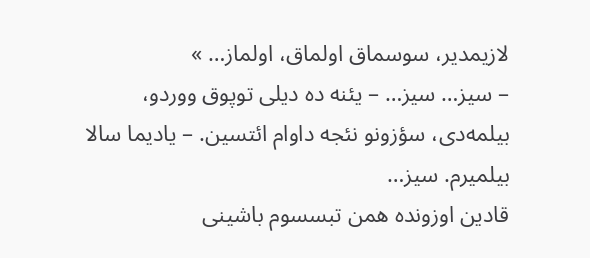لازیمدیر، سوسماق اولماق، اولماز… »
– سیز… سیز… – یئنه ده دیلی توپوق ووردو، بیلمه‌دی، سؤزونو نئجه داوام ائتسین. – یادیما سالا بیلمیرم. سیز…
قادین اوزونده همن تبسسوم باشینی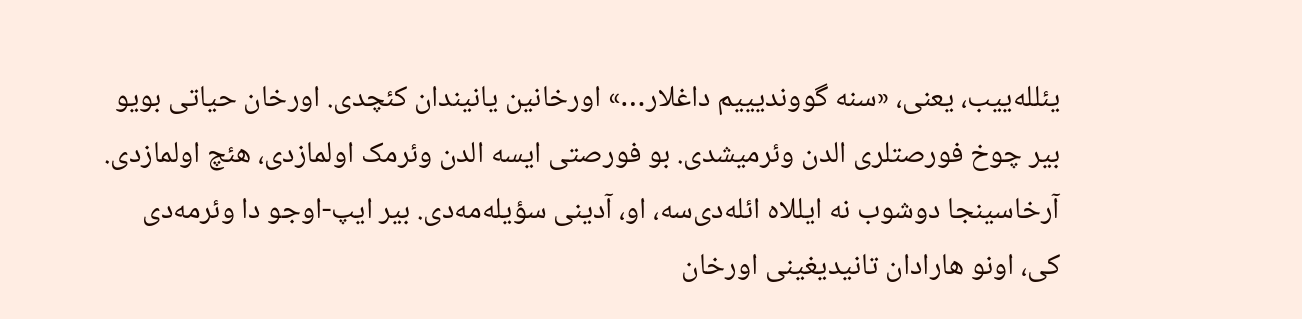یئلله‌ییب، یعنی، «سنه گووندیییم داغلار…» اورخانین یانیندان کئچدی. اورخان حیاتی بویو بیر چوخ فورصتلری الدن وئرمیشدی. بو فورصتی ایسه الدن وئرمک اولمازدی، هئچ اولمازدی. آرخاسینجا دوشوب نه ایللاه ائله‌دی‌سه، او، آدینی سؤیله‌مه‌دی. بیر ایپ‌-اوجو دا وئرمه‌دی کی، اونو هارادان تانیدیغینی اورخان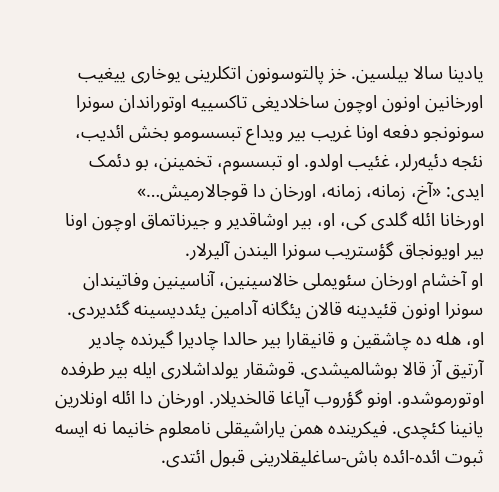یادینا سالا بیلسین. خز پالتوسونون اتکلرینی یوخاری ییغیب اورخانین اونون اوچون ساخلادیغی تاکسییه اوتوراندان سونرا سونونجو دفعه‌ اونا غریب بیر ویداع تبسسومو بخش ائدیب، نئجه دئیه‌رلر، غئیب اولدو. او تبسسوم، تخمینن، بو دئمک ایدی: «آخ، زمانه، زمانه، اورخان دا قوجالارمیش…»
اورخانا ائله گلدی کی، او، بیر اوشاقدیر و جیرناتماق اوچون اونا بیر اویونجاق گؤستریب سونرا الیندن آلیرلار.
او آخشام اورخان سئویملی خالاسینین، آناسینین وفاتیندان سونرا اونون قئیدینه قالان یئگانه آدامین یئددیسینه گئدیردی. او، هله ده چاشقین و قانیقارا بیر حالدا چادیرا گیرنده چادیر آرتیق آز قالا بوشالمیشدی. قوشقار یولداشلاری ایله بیر طرفده اوتورموشدو. اونو گؤروب آیاغا قالخدیلار. اورخان دا ائله اونلارین یانینا کئچدی. فیکرینده همن یاراشیقلی نامعلوم خانیما نه ایسه ثبوت ائده-ائده باش-ساغلیقلارینی قبول ائتدی.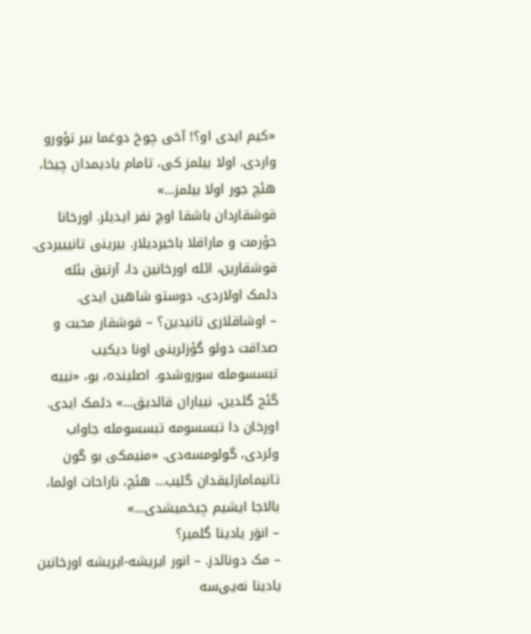«کیم ایدی او؟! آخی چوخ دوغما بیر تؤورو واردی. اولا بیلمز کی، تامام یادیمدان چیخا، هئچ جور اولا بیلمز…»
قوشقاردان باشقا اوچ نفر ایدیلر. اورخانا حؤرمت و ماراقلا باخیردیلار. بیرینی تانیییردی. قوشقارین، ائله اورخانین دا، آرتیق بئله دئمک اولاردی، دوستو شاهین ایدی.
– اوشاقلاری تانیدین؟ – قوشقار محبت و صداقت دولو گؤزلرینی اونا دیکیب تبسسومله سوروشدو. اصلینده، بو، «نییه گئج گلدین، نییاران قالدیق…» دئمک ایدی.
اورخان دا تبسسومه تبسسومله جاواب وئردی، گولومسه‌دی. «منیمکی بو گون تانیمامازلیقدان گلیب… هئچ، ناراحات اولما، بالاجا ایشیم چیخمیشدی…»
– انوَر یادینا گلمیر؟
– مک دونالدز. – انور ایریشه-ایریشه اورخانین یادینا نه‌یی‌سه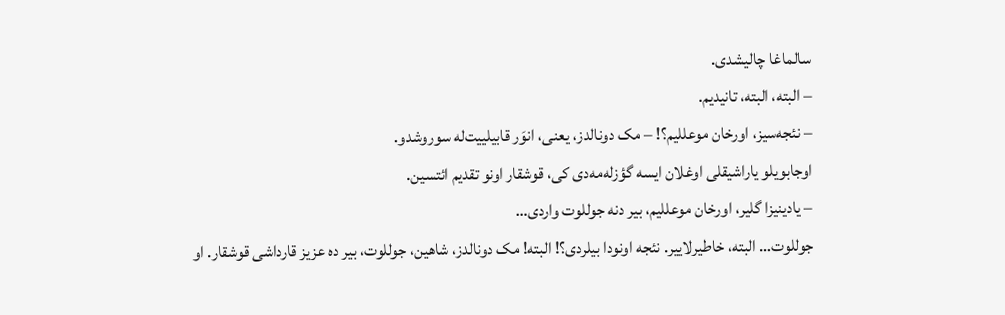سالماغا چالیشدی.
– البته‌‌، البته‌‌، تانیدیم.
– نئجه‌سیز، اورخان موعللیم؟! – مک دونالدز، یعنی، انوَر قابیلییت‌له سوروشدو.
اوجابویلو یاراشیقلی اوغلان ایسه گؤزله‌مه‌دی کی، قوشقار اونو تقدیم ائتسین.
– یادینیزا گلیر، اورخان موعللیم، بیر دنه جوللوت واردی…
جوللوت… البته‌‌، خاطیرلاییر. نئجه اونودا بیلردی؟! البته‌! مک دونالدز، شاهین، جوللوت، بیر ده عزیز قارداشی قوشقار. او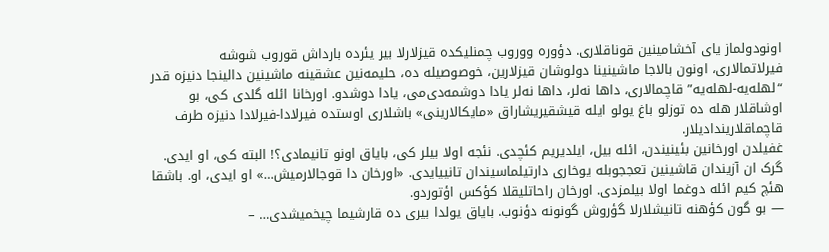اونودولماز یای آخشامینین قوناقلاری. دؤوره ووروب چمنلیکده قیزلارلا بیر یئرده بارداش قوروب شوشه فیرلاتمالاری، اونون بالاجا ماشینینا دولوشان قیزلارین، خوصوصیله ده، حلیمه‌نین عشقینه ماشینین دالینجا دنیزه قدر “لهله‌یه-لهله‌یه” قاچمالاری، داها نه‌لر، داها نه‌لر یادا دوشمه‌دی‌می، یادا دوشدو. اورخانا ائله گلدی کی، بو اوشاقلار هله ده توزلو باغ یولو ایله قیشقیریشاراق «مایکالارینی» باشلاری اوستده فیرلادا-فیرلادا دنیزه طرف قاچماقلاریندادیلار.
غفیلدن اورخانین بئینیندن، ائله بیل، ایلدیریم کئچدی. نئجه اولا بیلر کی، بایاق اونو تانیمادی؟! البته‌ کی، او ایدی. گرک ان آزیندان قاشینین تعججوبله یوخاری دارتیلماسیندان تانییایدی. «اورخان دا قوجالارمیش…» او ایدی، او. باشقا هئچ کیم ائله دوغما اولا بیلمزدی. اورخان راحاتلیقلا کؤکس اؤتوردو.
— بو گون کؤهنه تانیشلارلا گؤروش گونونه دؤنوب. بایاق یولدا بیری ده قارشیما چیخمیشدی… –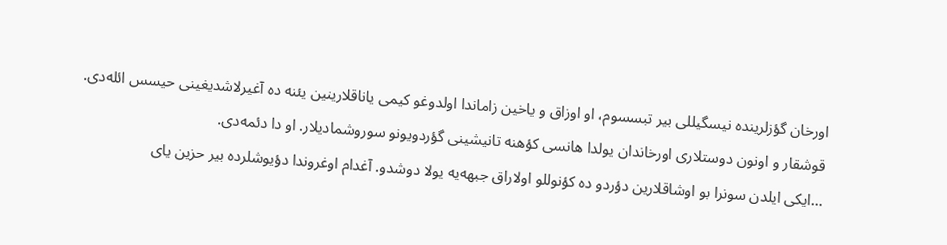اورخان گؤزلرینده نیسگیللی بیر تبسسوم، او اوزاق و یاخین زاماندا اولدوغو کیمی یاناقلارینین یئنه ده آغیرلاشدیغینی حیسس ائله‌دی.
قوشقار و اونون دوستلاری اورخاندان یولدا هانسی کؤهنه تانیشینی گؤردویونو سوروشمادیلار. او دا دئمه‌دی.
…ایکی ایلدن سونرا بو اوشاقلارین دؤردو ده کؤنوللو اولاراق جبهه‌یه یولا دوشدو. آغدام اوغروندا دؤیوشلرده بیر حزین یای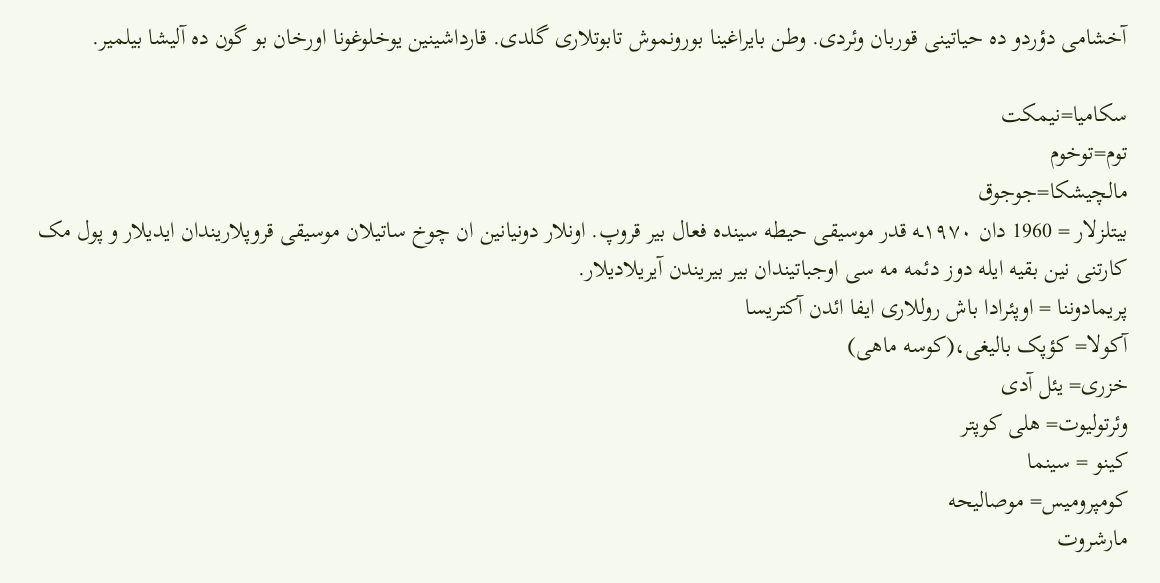آخشامی دؤردو ده حیاتینی قوربان وئردی. وطن بایراغینا بورونموش تابوتلاری گلدی. قارداشینین یوخلوغونا اورخان بو گون ده آلیشا بیلمیر.

سکامیا=نیمکت
توم=توخوم
مالچیشکا=جوجوق
بیتلزلار = 1960 دان ۱۹۷۰ـه قدر موسیقی حیطه سینده فعال بیر قروپ. اونلار دونیانین ان چوخ ساتیلان موسیقی قروپلاریندان ایدیلار و پول مک کارتنی نین بقیه ایله دوز دئمه مه سی اوجباتیندان بیر بیریندن آیریلادیلار.
پریمادوننا = اوپئرادا باش روللاری ایفا ائدن آکتریسا
آکولا= کؤپک بالیغی،(کوسه ماهی)
خزری= یئل آدی
وئرتولیوت= هلی کوپتر
کینو = سینما
کومپرومیس= موصالیحه
مارشروت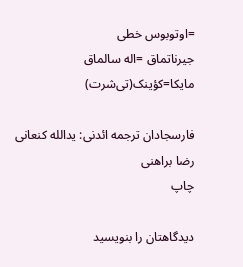=اوتوبوس خطی
جیرناتماق =اله سالماق
مایکا=کؤینک(تی‌شرت)

فارسجادان ترجمه ائدنی: یدالله کنعانی
رضا براهنی
چاپ

دیدگاهتان را بنویسید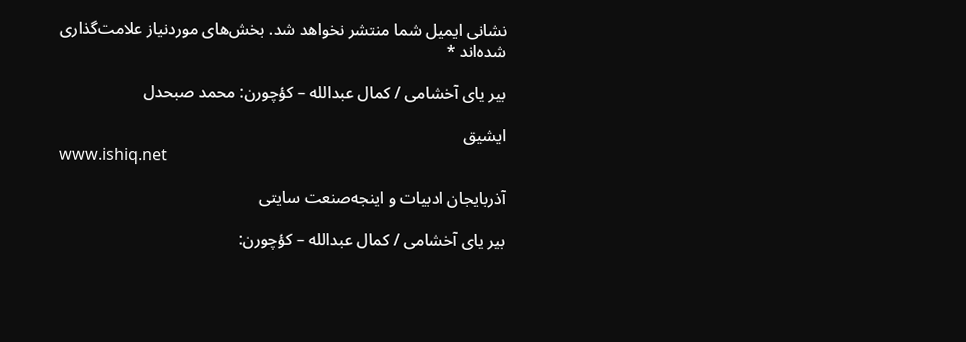نشانی ایمیل شما منتشر نخواهد شد. بخش‌های موردنیاز علامت‌گذاری شده‌اند *

بیر یای آخشامی / کمال عبدالله – کؤچورن: محمد صبحدل

ایشیق
www.ishiq.net

آذربایجان ادبیات و اینجه‌صنعت سایتی

بیر یای آخشامی / کمال عبدالله – کؤچورن: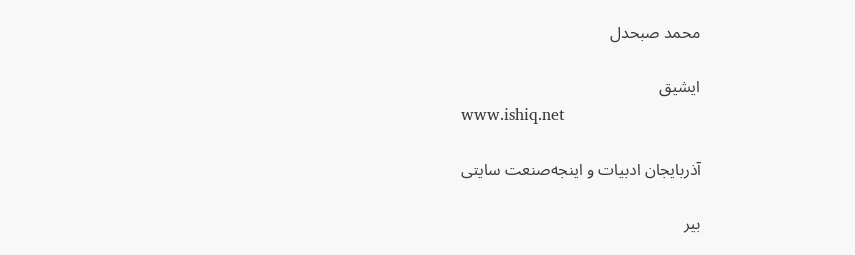محمد صبحدل

ایشیق
www.ishiq.net

آذربایجان ادبیات و اینجه‌صنعت سایتی

بیر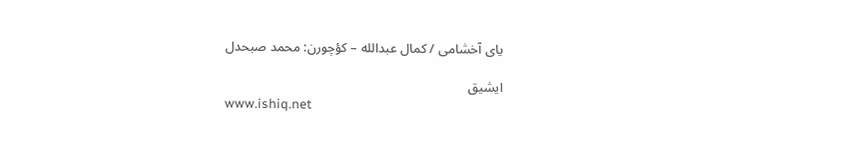یای آخشامی / کمال عبدالله – کؤچورن: محمد صبحدل

ایشیق
www.ishiq.net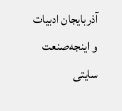آذربایجان ادبیات و اینجه‌صنعت سایتی